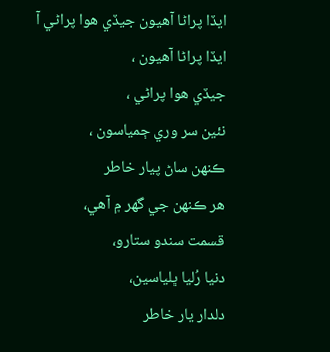ايڏا پراڻا آھيون جيڏي ھوا پراڻي آ
ايڏا پراڻا آهيون ،
جيڏي هوا پراڻي ،
نئين سر وري ڄمياسون ،
ڪنهن ساڻ پيار خاطر
هر ڪنهن جي گهر ۾ آهي،
قسمت سندو ستارو،
دنيا رُليا ڀلياسين،
دلدار يار خاطر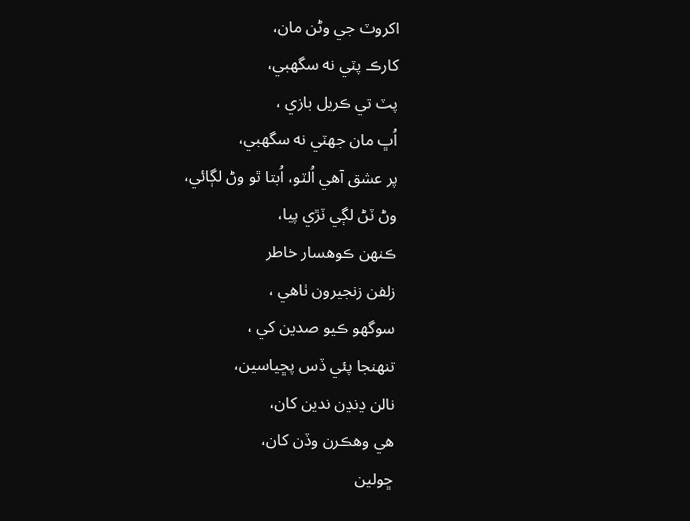اکروٽ جي وڻن مان،
کارڪ پٽي نه سگهبي،
پٽ تي ڪريل بازي ،
اُڀ مان جهٽي نه سگهبي،
پر عشق آهي اُلٽو، اُبتا ٿو وڻ لڳائي،
وڻ ٽڻ لڳي ٽڙي پيا،
ڪنهن ڪوهسار خاطر
زلفن زنجيرون ٺاهي ،
سوگهو ڪيو صدين کي ،
تنهنجا پئي ڏس پڇياسين،
نالن ڍنڍن ندين کان،
هي وهڪرن وڏن کان،
ڇولين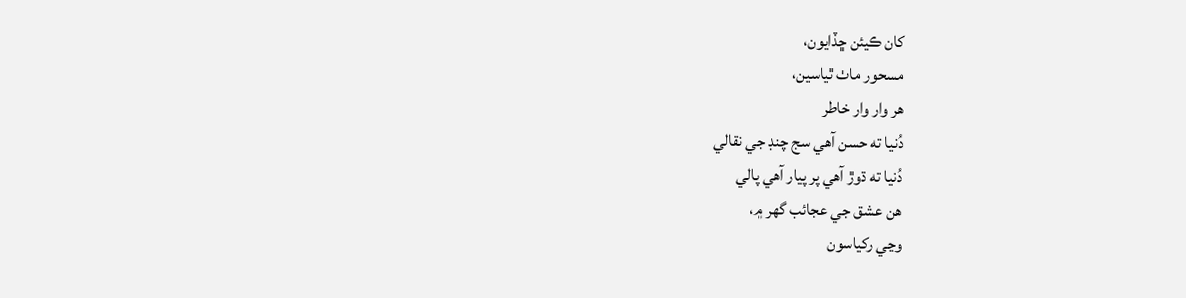کان ڪيئن ڇڏايون،
مسحور ماٺ ٿياسين،
هر وار وار خاطر
دُنيا ته حسن آهي سج چنڊ جي نقالي
دُنيا ته ڌوڙ آهي پر پيار آهي پالي
هن عشق جي عجائب گهر ۾،
وڃي رکياسون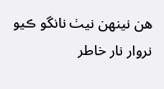هن نينهن نيٺ نانگو ڪيو نروار نار خاطر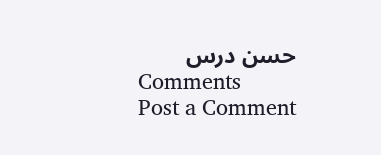حسن درس
Comments
Post a Comment